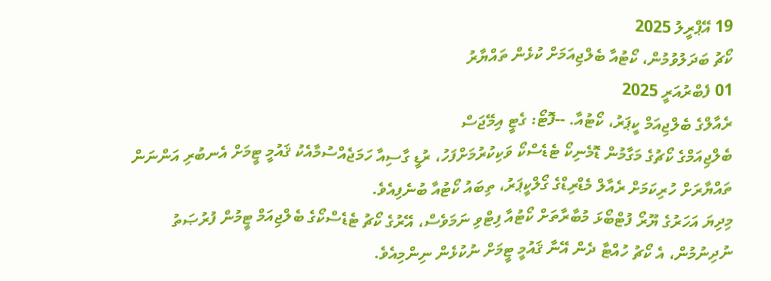19 އޭޕްރީލު 2025
ކޯޗު ބަދަލުވުމުން، ކޯޓުއާ ބެލްޖިއަމަށް ކުޅެން ތައްޔާރު
01 ފެބްރުއަރީ 2025
ރެއާލްގެ ބެލްޖިއަމް ކީޕަރު، ކޯޓުއާ. --ފޮޓޯ: ގެޓީ އިމޭޖަސް
ބެލްޖިއަމްގެ ކޯޗުގެ މަގާމުން ޑޮމެނިކޯ ޓެޑެސްކޯ ވަކިކުރުމަށްފަހު، ރުޑީ ގާސިއާ ހަމަޖެއްސުމާއެކު ޤައުމީ ޓީމަށް އެނބުރި އަންނަން ތައްޔާރަށް ހުރިކަމަށް ރެއާލް މެޑްރިޑްގެ ގޯލްކީޕަރު، ތިބައު ކޯޓުއާ ބުނެފިއެވެ.
މިދިޔަ އަހަރުގެ ޔޫރޯ ފުޓްބޯޅަ މުބާރާތަށް ކޯޓުއާ ފިޓްވި ނަމަވެސް، އޭރުގެ ކޯޗު ޓެޑެސްކޯގެ ބެލްޖިއަމް ޓީމުން ފުރުޞަތު ނުދިނުމުން، އެ ކޯޗު ހުއްޓާ ދެން އޭނާ ޤައުމީ ޓީމަށް ނުކުޅެން ނިންމިއެވެ.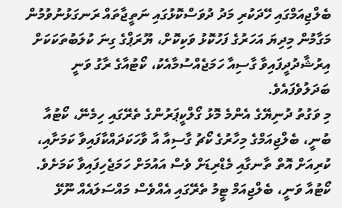ބެލްޖިއަމްގައި ހޭދަކުރި މަދު ދުވަސްކޮޅުގައި ނަތީޖާތައް ރަނގަޅުނުވުމުން މަގާމުން މިދިޔަ އަހަރުގެ ފަހުކޮޅު ވަކިކޮށް، ޔޫރަޕްގެ ގިނަ ކުލަބުތަކަކަށް އިރުޝާދުދީފައިވާ ގާސިއާ ހަމަޖެއްސުމާއެކު، ކޯޓުއާގެ ރާގު ވަނީ ބަދަލުވެފައެވެ.
މި ވަގުތު ދުނިޔޭގެ އެންމެ މޮޅު ގޯލްކީޕަރުންގެ ތެރޭގައި ހިމެނޭ، ކޯޓުއާ ބުނީ، ބެލްޖިއަމްގެ މިހާރުގެ ކޯޗު ގާސިއާ އާ ވާހަކަދައްކާފައިވާ ކަމަށާއި، ކުރިއަށް އޮތް ތާނގާއި މެޑްރިޑަށް ވެސް އައުމަށް ހަމަޖެހިފައިވާ ކަމަށެވެ.
ކޯޓުއާ ވަނީ، ބެލްޖިއަމް ޓީމު ތެރޭގައި އެއްވެސް މައްސަލައެއް ނޫޅޭ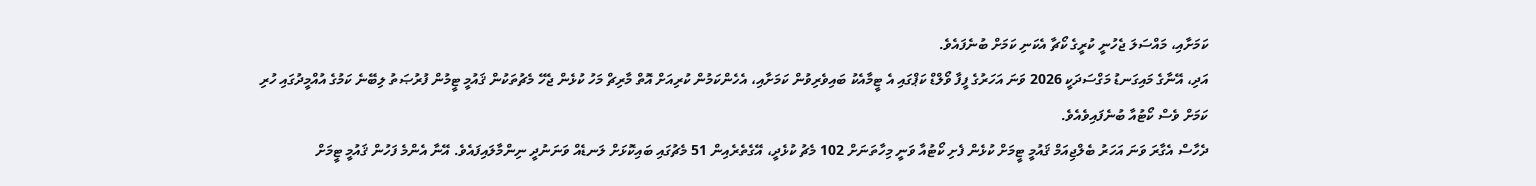ކަމަށާއި، މައްސަލަ ޖެހުނީ ކުރީގެ ކޯޗާ އެކަނި ކަމަށް ބުނެފައެވެ.
އަދި، އޭނާގެ މައިގަނޑު މަގްސަދަކީ 2026 ވަނަ އަހަރުގެ ފީފާ ވޯލްޑް ކަޕްގައި އެ ޓީމާއެކު ބައިވެރިވުން ކަމަށާއި، އެހެންކަމުން ކުރިއަށް އޮތް މާރިޗް މަހު ކުޅެން ޖެހޭ މެޗުތަކުން ޤައުމީ ޓީމުން ފުރުޞަތު ލިބޭނެ ކަމުގެ އުއްމީދުގައި ހުރި ކަމަށް ވެސް ކޯޓުއާ ބުނެފައިވެއެވެ.
ދެހާސް އެގާރަ ވަނަ އަހަރު ބެލްޖިއަމް ޤައުމީ ޓީމަށް ކުޅެން ފެށި ކޯޓުއާ ވަނީ މިހާތަނަށް 102 މެޗު ކުޅެދީ، އޭގެތެރެއިން 51 މެޗުގައި ބައިކޮޅަށް ލަނޑެއް ވަނަނުދީ ނިންމާލައިފައެވެ. އޭނާ އެންމެ ފަހުން ޤައުމީ ޓީމަށް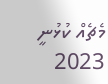މެޗެއް ކުޅުނީ 2023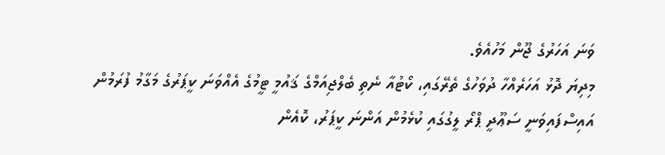ވަނަ އަހަރުގެ ޖޫން މަހުއެވެ.
މިދިޔަ ދޮޅު އަހަރެއްހާ ދުވަހުގެ ތެރޭގައި، ކޯޓުއާ ނެތި ބެލްޖިއަމްގެ ޤައުމީ ޓީމުގެ އެއްވަނަ ކީޕަރުގެ މަގާމު ފުރަމުން އައިސްފައިވަނީ ސަޢޫދީ ޕްރޯ ލީގުގައި ކުޅެމުން އަންނަ ކީޕަރު، ކޮއެން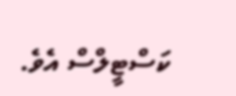ކަސްޓީލްސް އެވެ.